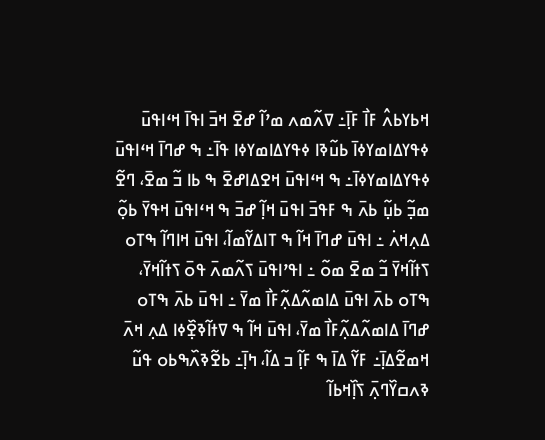ߞߕߌߕߍ߮ ߓߊ߯ ߓߊ߲߫߸ ߜߍ߬ߘߍ ߘߴߊ߬ ߝߐ߫ ߞߏ߫ ߊߟߊ߫ ߞߵߊߟߎ߫ ߦߟߌߡߊߘߌߦߊ߫ ߕߎ߬ߢߊ ߦߟߌߡߊߘߌߦߊ ߟߊ߫߸ ߒ ߝߣߊ߫ ߞߵߊߟߎ߫ ߦߟߌߡߊߘߌߦߊ߫߸ ߒ ߞߵߊߟߎ߫ ߞߐߡߊߝߐ߫ ߒ ߕߊ ߏ߬ ߘߐ߫، ߣߐ߬ ߘߏ߲߬ ߕߎ߲߬ ߕߍ߫ ߒ ߓߟߏ߫ ߊߟߎ߫ ߞߊ߲߬ ߝߏ߫ ߒ ߞߵߊߟߎ߫ ߞߟߌ߫ ߕߋ߲߬ ߡߍ߲ߞߍ߭ ߸ ߊߟߎ߫ ߝߣߊ߫ ߞߊ߬ ߒ ߠߊߡߌ߬ߘߊ߬، ߊߟߎ߫ ߞߊߣߊ߬ ߒߠߋ ߖߙߊ߬ߞߌ߫ ߏ߬ ߘߐ߫ ߘߋ߬ ߸ ߊߟߴߊߟߎ߫ ߖߍ߬ߘߍ߫ ߟߋ߫ ߖߙߊ߬ߞߌ߫، ߒߠߋ ߕߍ߫ ߊߟߎ߫ ߡߊߘߍ߬ߡߍ߲߬ߓߊ߯ ߘߌ߫ ߸ ߊߟߎ߫ ߕߍ߫ ߒߠߋ ߝߣߊ߫ ߡߊߘߍ߬ߡߍ߲߬ߓߊ߯ ߘߌ߫، ߊߟߎ߫ ߞߊ߬ ߒ ߜߙߊ߬ߢߐ߲߰ߦߊ ߡߍ߲ ߞߍ߫ ߞߘߐ߬ߡߊ߲߫߸ ߓߌ߬ ߡߊ߫ ߒ ߓߊ߲߬ ߏ ߡߊ߬، ߤߊ߲߫߸ ߕߐ߬ߢߍ߰ߒߕߋ ߟߎ߬ ߢߍߛߌ߰ߣߍ߲߫ ߖߊ߲߰ߞߕߊ߬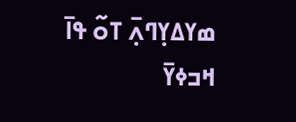ߘߌߡߌ߲ߣߍ߲߫ ߠߋ߬ ߟߊ߫ ߞߏߦߌ߫